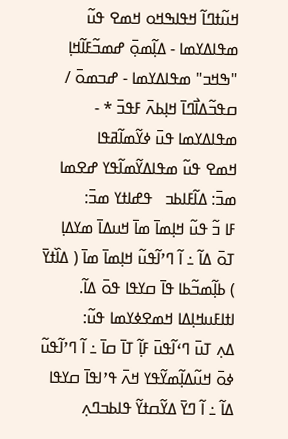ߞߎ߬ߙߣߊ߬ ߞߟߊߒߞߋ ߞߘߐ ߟߎ߬ ߘߟߊߡߌߘߊ - ߡߊ߲߬ߘߋ߲߫ ߝߘߏ߬ߓߊ߬ߞߊ߲ "ߒߞߏ" ߘߟߊߡߌߘߊ - ߝߏߘߋ߫ / ߛߟߏ߬ߡߊ߯ߣߊ߫ ߞߊ߲ߕߍ߫ ߓߟߏ߫ * - ߘߟߊߡߌߘߊ ߟߎ߫ ߦߌ߬ߘߊ߬ߥߟߊ
ߞߘߐ ߟߎ߬ ߘߟߊߡߌ߬ߘߊ߬ߟߌ ߝߐߘߊ ߘߏ߫: ߡߊ߬ߓߊߕߏ   ߟߝߊߙߌ ߘߏ߫:
ߓߊ ߏ߬ ߟߎ߬ ߞߊ߲ߘߊ߫ ߘߊ߫ ߞߎߡߊ߫ ߘߌߡߊ߲ ߠߋ߫ ߡߊ߬ ߸ ߊ߬ ߣߴߊ߬ߟߎ߬ ߞߊ߲ߘߊ߫ ߘߊ߫ ( ߡߊ߰ߙߌ߫ ) ߕߊ߲߬ߘߏ߬ߕߊ ߟߊ߫ ߛߌߟߊ ߟߋ߫ ߡߊ߬.
ߊߙߊߓߎߞߊ߲ߡߊ ߞߘߐߦߌߘߊ ߟߎ߬:
ߡߍ߲ ߠߎ߫ ߣߵߊ߬ߟߎ߫ ߓߊ߲߬ ߠߊ߫ ߛߊ߫ ߸ ߊ߬ ߣߴߊ߬ߟߎ߬ ߦߋ߫ ߞߎ߬ߡߊ߲߬ߘߌ߬ߟߌ ߞߍ߫ ߟߴߊߟߊ߫ ߛߌߟߊ ߡߊ߬ ߸ ߊ߬ ߣߌ߫ ߡߌ߬ߛߙߌ߬ ߟߊߕߏߣߍ߲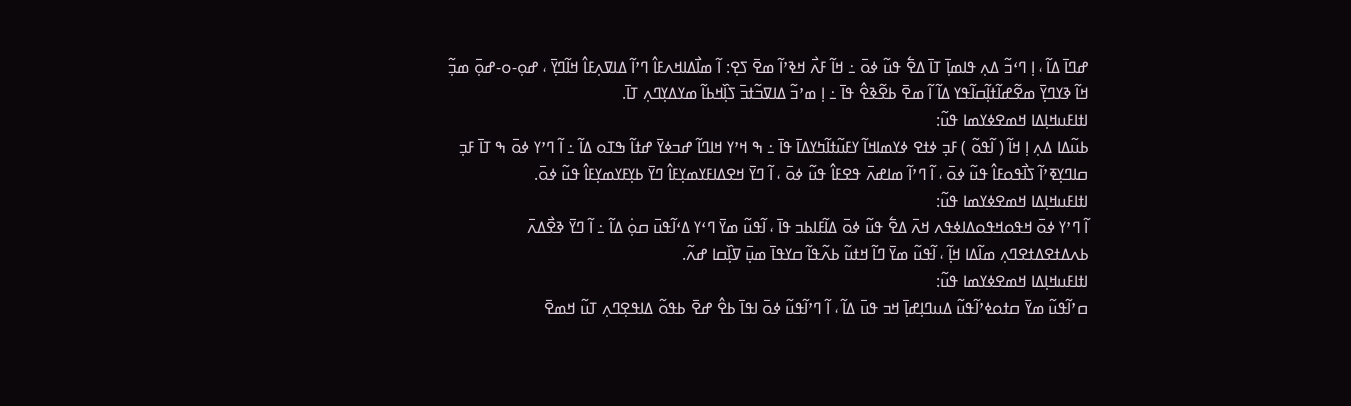ߝߣߊ߫ ߡߊ߬ ، ߊ߲ ߣߵߏ߬ ߡߍ߲ ߟߊߘߊ߲߫ ߠߊ߫ ߡߐ߱ ߟߎ߬ ߦߋ߫ ߸ ߞߊ߬ ߓߍ߯ ߞߢߴߊ߬ ߘߐ߫ ߖߐ߲: ߊ߬ ߘߊ߯ߡߊߞߍߓߊ߮ ߣߴߊ߬ ߡߊߜߍ߲ߓߊ߮ ߞߊ߬ߣߌ߲߫ ، ߝߋ߲-ߋ-ߝߋ߲߫ ߘߏ߲߬ ߞߊ߬ ߢߌߣߌ߲߫ ߘߐ߬ߝߊ߬ߙߊ߲߬ߛߊ߬ߟߌ ߡߊ߬ ߊ߬ ߘߐ߫ ߕߐ߬ߢߐ߮ ߟߊ߫ ߸ ߊ߲ ߘߴߏ߬ ߡߊߜߏ߬ߙߏ߫ ߖߊ߲߰ߞߕߊ߬ ߘߌߡߌ߲ߣߍ߲ ߠߊ߫.
ߊߙߊߓߎߞߊ߲ߡߊ ߞߘߐߦߌߘߊ ߟߎ߬:
ߕߎ߬ߡߊ ߡߍ߲ ߊ߲ ߞߊ߬ ( ߊ߬ߟߋ߬ ) ߓߏ߲ ߦߙߐ ߦߌߘߊߞߊ߬ ߌߓߎ߬ߙߊ߬ߤߌߡߊ߫ ߟߊ߫ ߸ ߒ ߞߴߌ ߞߊߣߊ߬ ߝߏߦߌ߫ ߝߙߊ߬ ߒߠߋ ߡߊ߬ ߸ ߊ߬ ߣߴߌ ߦߋ߫ ߒ ߠߊ߫ ߓߏ߲ ߛߊߣߌ߲ߧߴߊ߬ ߖߊ߯ߟߋߓߊ߮ ߟߎ߬ ߦߋ߫ ، ߊ߬ ߣߴߊ߬ ߘߊߝߍ߫ ߟߐߓߊ߮ ߟߎ߬ ߦߋ߫ ، ߊ߬ ߣߌ߫ ߞߐߡߊߓߌߘߌ߲ߓߊ߮ ߣߌ߫ ߕߌ߲ߓߌߘߌ߲ߓߊ߮ ߟߎ߬ ߦߋ߫.
ߊߙߊߓߎߞߊ߲ߡߊ ߞߘߐߦߌߘߊ ߟߎ߬:
ߊ߬ ߣߴߌ ߦߋ߫ ߞߟߋߞߟߋߡߊߦߟߍ ߞߍ߫ ߡߐ߱ ߟߎ߬ ߦߋ߫ ߡߊ߬ߓߊߕߏ ߟߊ߫ ، ߊ߬ߟߎ߬ ߘߌ߫ ߣߵߌ ߡߵߊ߬ߟߎ߫ ߛߋ߲߭ ߡߊ߬ ߸ ߊ߬ ߣߌ߫ ߢߐ߯ߡߍ߫ ߕߍߡߙߐߡߙߐߣߍ߲ ߘߊ߬ߡߊ ߞߊ߲߬ ، ߊ߬ߟߎ߬ ߘߌ߫ ߣߊ߬ ߞߙߎ߬ ߕߍ߬ߟߊ߬ ߛߌߟߊ߫ ߘߎ߲߫ ߜߊ߲߰ߛߊ ߝߍ߬.
ߊߙߊߓߎߞߊ߲ߡߊ ߞߘߐߦߌߘߊ ߟߎ߬:
ߛߴߊ߬ߟߎ߬ ߘߌ߫ ߛߙߋߦߴߊ߬ߟߎ߬ ߡߎߣߊ߲ߝߊ߲߫ ߞߏ ߟߎ߫ ߡߊ߬ ، ߊ߬ ߣߴߊ߬ߟߎ߬ ߦߋ߫ ߊߟߊ߫ ߕߐ߮ ߝߐ߫ ߕߟߋ߬ ߡߊߟߐ߲ߣߍ߲ ߠߎ߬ ߞߘߐ߫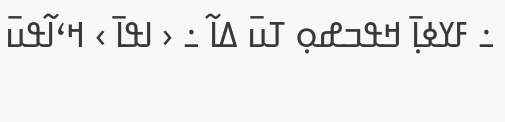߸ ߓߌߦߊ߲߫ ߞߟߏߝߋ߲ ߠߎ߫ ߡߊ߬ ߸ ‹ ߊߟߊ߫ › ߞߵߊ߬ߟߎ߫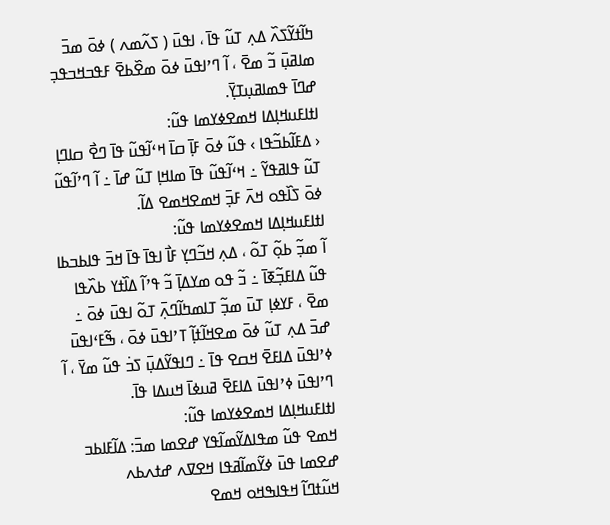ߤߊ߬ߙߌ߬ߖߍ߰ ߡߍ߲ ߠߎ߬ ߟߊ߫ ، ߊߟߎ߫ ( ߖߍ߬ߘߍ ) ߦߋ߫ ߘߏ߫ ߘߊߥߎ߲߫ ߏ߬ ߘߐ߫ ، ߊ߬ ߣߴߊߟߎ߫ ߦߋ߫ ߘߐ߰ߕߐ߫ ߓߟߏߞߏߟߏ߲ ߝߣߊ߫ ߟߘߊߥߎ߲ߠߌ߲߫.
ߊߙߊߓߎߞߊ߲ߡߊ ߞߘߐߦߌߘߊ ߟߎ߬:
‹ ߡߓߊ߬ߕߏ߬ߟߊ › ߟߎ߬ ߦߋ߫ ߓߊ߲߫ ߛߊ߫ ߞߵߊ߬ߟߎ߬ ߟߊ߫ ߣߐ߯ ߛߊߣߊ߲ ߠߎ߬ ߟߊߥߟߌ߬ ߸ ߞߵߊ߬ߟߎ߬ ߟߊ߫ ߘߊߞߊ߲ ߠߎ߬ ߝߊ߫ ߸ ߊ߬ ߣߴߊ߬ߟߎ߬ ߦߋ߫ ߖߊ߰ߟߋ ߞߍ߫ ߓߏ߲߫ ߞߘߐߞߘߐ ߡߊ߬.
ߊߙߊߓߎߞߊ߲ߡߊ ߞߘߐߦߌߘߊ ߟߎ߬:
ߊ߬ ߘߏ߲߬ ߕߋ߲߬ ߠߋ߬ ، ߡߍ߲ ߞߏ߬ߣߌ߲ ߓߊ߯ ߊߟߊ߫ ߟߊ߫ ߞߏ߫ ߟߊߕߏߕߊ ߟߎ߬ ߡߊߓߏ߲߬ߧߊ߫ ߸ ߏ߬ ߟߋ ߘߌߡߊ߲߫ ߏ߬ ߟߴߊ߬ ߡߊ߰ߙߌ ߕߍ߰ߟߊ ߘߐ߫ ، ߓߌߦߊ߲ ߠߎ߫ ߘߏ߲߬ ߠߊߘߤߊ߬ߣߍ߲߫ ߠߋ߬ ߊߟߎ߫ ߦߋ߫ ߸ ߝߏ߫ ߡߍ߲ ߠߎ߬ ߦߋ߫ ߘߐߞߊ߬ߙߊ߲߬ ߠߴߊߟߎ߫ ߦߋ߫ ، ߒ߬ߓߵߊߟߎ߫ ߦߴߊߟߎ߫ ߡߊߓߐ߫ ߞߛߐ ߟߊ߫ ߸ ߣߊߟߌ߬ߡߎ߲߫ ߖߏ߭ ߟߎ߬ ߘߌ߫ ، ߊ߬ ߣߴߊߟߎ߫ ߦߴߊߟߎ߫ ߡߊߓߐ߫ ߥߎߦߊ߫ ߞߎߡߊ ߟߊ߫.
ߊߙߊߓߎߞߊ߲ߡߊ ߞߘߐߦߌߘߊ ߟߎ߬:
ߞߘߐ ߟߎ߬ ߘߟߊߡߌ߬ߘߊ߬ߟߌ ߝߐߘߊ ߘߏ߫: ߡߊ߬ߓߊߕߏ
ߝߐߘߊ ߟߎ߫ ߦߌ߬ߘߊ߬ߥߟߊ ߞߐߜߍ ߝߙߍߕߍ
ߞߎ߬ߙߣߊ߬ ߞߟߊߒߞߋ ߞߘߐ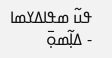ߟߎ߬ ߘߟߊߡߌߘߊ - ߡߊ߲߬ߘߋ߲߫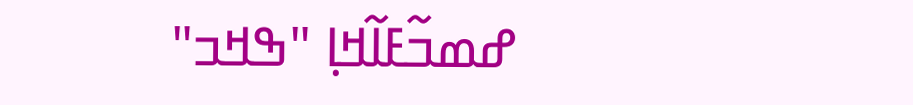ߝߘߏ߬ߓߊ߬ߞߊ߲ "ߒߞߏ"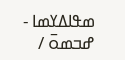ߘߟߊߡߌߘߊ - ߝߏߘߋ߫ /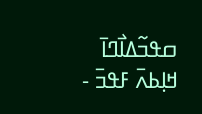ߛߟߏ߬ߡߊ߯ߣߊ߫ ߞߊ߲ߕߍ߫ ߓߟߏ߫ -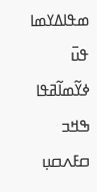ߘߟߊߡߌߘߊ ߟߎ߫ ߦߌ߬ߘߊ߬ߥߟߊ
ߒߞߏ ߛߓߍߛߎ߲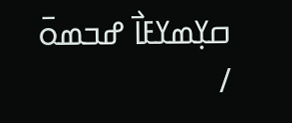ߛߌ߲ߘߌߓߊ߯ ߝߏߘߋ߫ /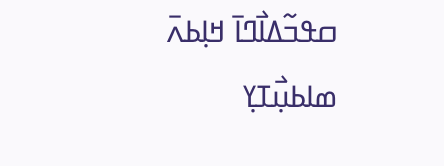ߛߟߏ߬ߡߊ߯ߣߊ߫ ߞߊ߲ߕߍ߫
ߘߊߕߎ߲߯ߠߌ߲